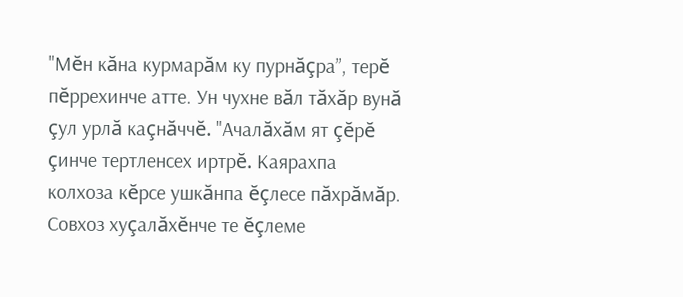"Мĕн кăна курмарăм ку пурнăçра”, терĕ пĕррехинче атте. Ун чухне вăл тăхăр вунă çул урлă каçнăччĕ. "Ачалăхăм ят çĕрĕ çинче тертленсех иртрĕ. Каярахпа колхоза кĕрсе ушкăнпа ĕçлесе пăхрăмăр. Совхоз хуçалăхĕнче те ĕçлеме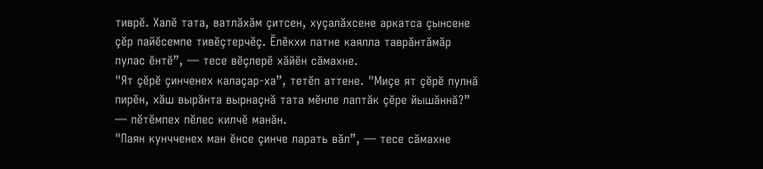тиврĕ. Халĕ тата, ватлăхăм çитсен, хуçалăхсене аркатса çынсене çĕр пайĕсемпе тивĕçтерчĕç. Ĕлĕкхи патне каялла таврăнтăмăр пулас ĕнтĕ”, — тесе вĕçлерĕ хăйĕн сăмахне.
"Ят çĕрĕ çинченех калаçар-ха”, тетĕп аттене. "Миçе ят çĕрĕ пулнă пирĕн, хăш вырăнта вырнаçнă тата мĕнле лаптăк çĕре йышăннă?” — пĕтĕмпех пĕлес килчĕ манăн.
"Паян кунчченех ман ĕнсе çинче ларать вăл”, — тесе сăмахне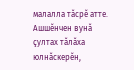малалла тăсрĕ атте.
Ашшĕнчен вунă çултах тăлăха юлнăскерĕн,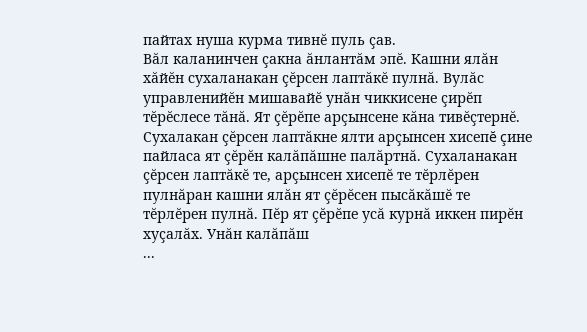пайтах нуша курма тивнĕ пуль çав.
Вăл каланинчен çакна ăнлантăм эпĕ. Кашни ялăн хăйĕн сухаланакан çĕрсен лаптăкĕ пулнă. Вулăс управленийĕн мишавайĕ унăн чиккисене çирĕп тĕрĕслесе тăнă. Ят çĕрĕпе арçынсене кăна тивĕçтернĕ. Сухалакан çĕрсен лаптăкне ялти арçынсен хисепĕ çине пайласа ят çĕрĕн калăпăшне палăртнă. Сухаланакан çĕрсен лаптăкĕ те, арçынсен хисепĕ те тĕрлĕрен пулнăран кашни ялăн ят çĕрĕсен пысăкăшĕ те тĕрлĕрен пулнă. Пĕр ят çĕрĕпе усă курнă иккен пирĕн хуçалăх. Унăн калăпăш
...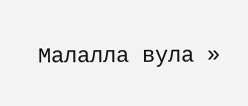Малалла вула »